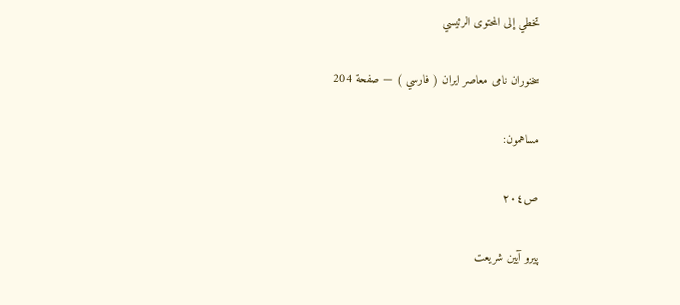تخطي إلى المحتوى الرئيسي

سخنوران نامى معاصر ايران ( فارسي ) — صفحة 204

مساهمون:

ص٢٠٤

پيرو آيين شريعت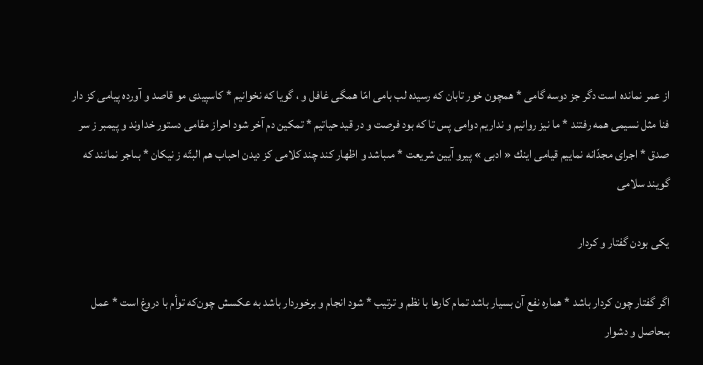از عمر نمانده است دگر جز دوسه گامى * همچون خور تابان كه رسيده لب بامى امّا همگى غافل و ، گويا كه نخوانيم * كاسپيدى مو قاصد و آورده پيامى كز دار فنا مثل نسيمى همه رفتند * ما نيز روانيم و نداريم دوامى پس تا كه بود فرصت و در قيد حياتيم * تمكين دم آخر شود احراز مقامى دستور خداوند و پيمبر ز سر صدق * اجراى مجدّانه نماييم قيامى اينك « ادبى » پيرو آيين شريعت * مىباشد و اظهار كند چند كلامى كز ديدن احباب هم البتّه ز نيكان * بىاجر نمانند كه گويند سلامى

يكى بودن گفتار و كردار

اگر گفتار چون كردار باشد * هماره نفع آن بسيار باشد تمام كارها با نظم و ترتيب * شود انجام و برخوردار باشد به عكسش چون‌كه توأم با دروغ است * عمل بىحاصل و دشوار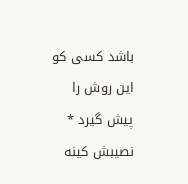باشد كسى كو اين روش را پيش گيرد * نصيبش كينه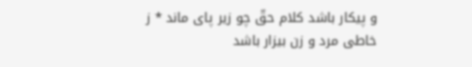و پيكار باشد كلام حقّ چو زير پاى ماند * ز خاطى مرد و زن بيزار باشد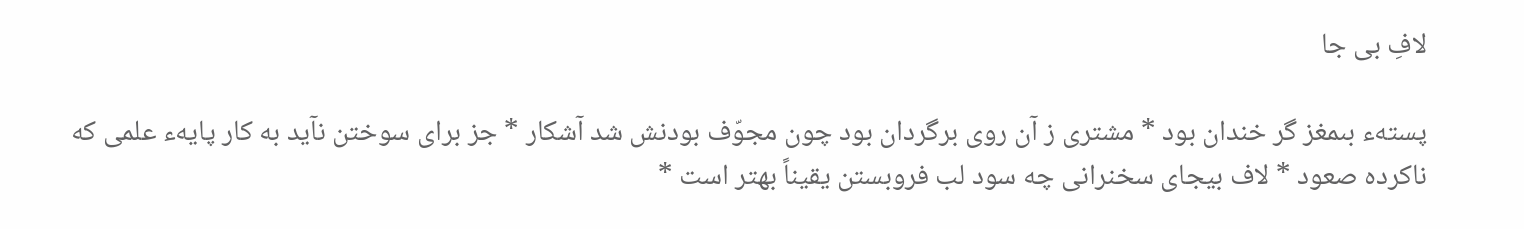لافِ بى جا

پستهء بىمغز گر خندان بود * مشترى ز آن روى برگردان بود چون مجوّف بودنش شد آشكار * جز براى سوختن نآيد به كار پايهء علمى كه ناكرده صعود * لاف بيجاى سخنرانى چه سود لب فروبستن يقيناً بهتر است *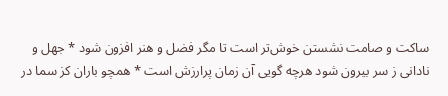ساكت و صامت نشستن خوش‌تر است تا مگر فضل و هنر افزون شود * جهل و نادانى ز سر بيرون شود هرچه گويى آن زمان پرارزش است * همچو باران كز سما در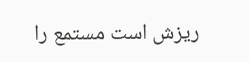ريزش است مستمع را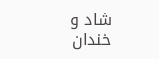شاد و خندان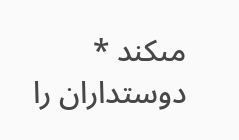مىكند * دوستداران را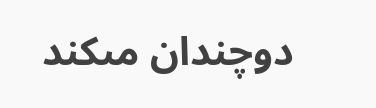دوچندان مىكند